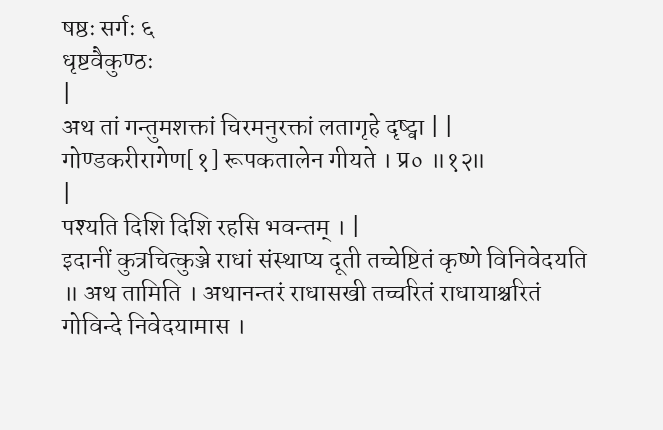षष्ठः सर्गः ६
धृष्टवैकुण्ठः
|
अथ तां गन्तुमशक्तां चिरमनुरक्तां लतागृहे दृष्ट्वा | |
गोण्डकरीरागेण[१] रूपकतालेन गीयते । प्र० ॥१२॥
|
पश्यति दिशि दिशि रहसि भवन्तम् । |
इदानीं कुत्रचित्कुञ्जे राधां संस्थाप्य दूती तच्चेष्टितं कृष्णे विनिवेदयति ॥ अथ तामिति । अथानन्तरं राधासखी तच्चरितं राधायाश्चरितं गोविन्दे निवेदयामास ।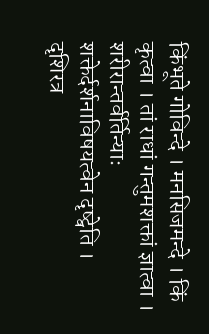किंभूते गोविन्दे । मनसिजमन्दे । किं कृत्वा । तां राधां गन्तुमशक्तां ज्ञात्वा । शरीरान्तर्वर्तिन्याः शक्तेर्दर्शनाविषयत्वेन दृष्ट्वेति । दृशिरत्र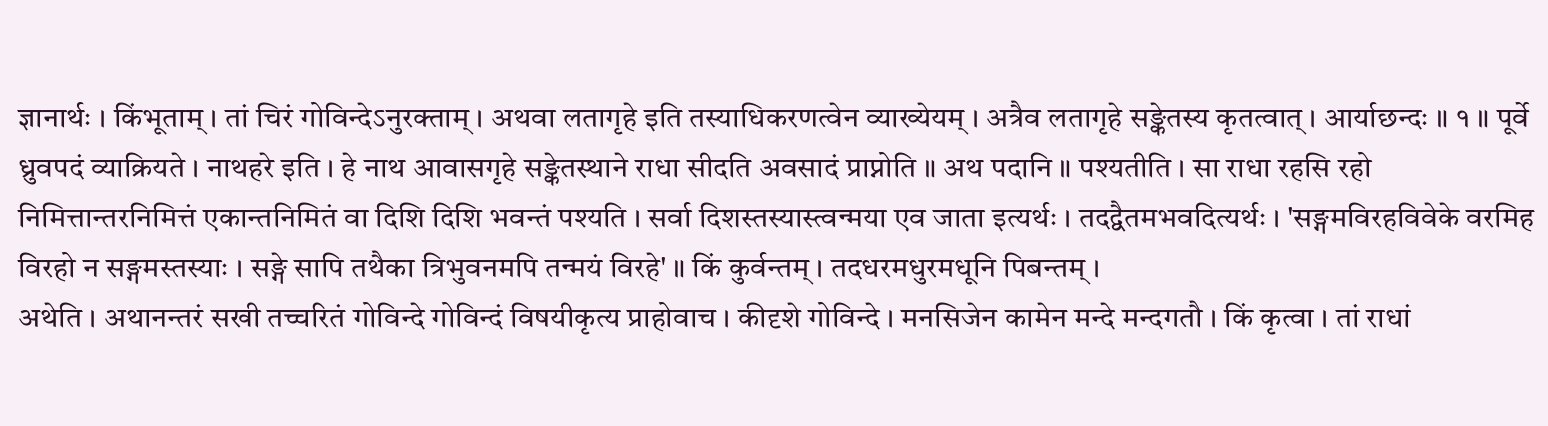ज्ञानार्थः । किंभूताम् । तां चिरं गोविन्देऽनुरक्ताम् । अथवा लतागृहे इति तस्याधिकरणत्वेन व्याख्येयम् । अत्रैव लतागृहे सङ्केतस्य कृतत्वात् । आर्याछन्दः ॥ १ ॥ पूर्वे ध्रुवपदं व्याक्रियते । नाथहरे इति । हे नाथ आवासगृहे सङ्केतस्थाने राधा सीदति अवसादं प्राप्नोति ॥ अथ पदानि ॥ पश्यतीति । सा राधा रहसि रहो निमित्तान्तरनिमित्तं एकान्तनिमितं वा दिशि दिशि भवन्तं पश्यति । सर्वा दिशस्तस्यास्त्वन्मया एव जाता इत्यर्थः । तदद्वैतमभवदित्यर्थः । 'सङ्गमविरहविवेके वरमिह विरहो न सङ्गमस्तस्याः । सङ्गे सापि तथैका त्रिभुवनमपि तन्मयं विरहे' ॥ किं कुर्वन्तम् । तदधरमधुरमधूनि पिबन्तम् ।
अथेति । अथानन्तरं सखी तच्चरितं गोविन्दे गोविन्दं विषयीकृत्य प्राहोवाच । कीदृशे गोविन्दे । मनसिजेन कामेन मन्दे मन्दगतौ । किं कृत्वा । तां राधां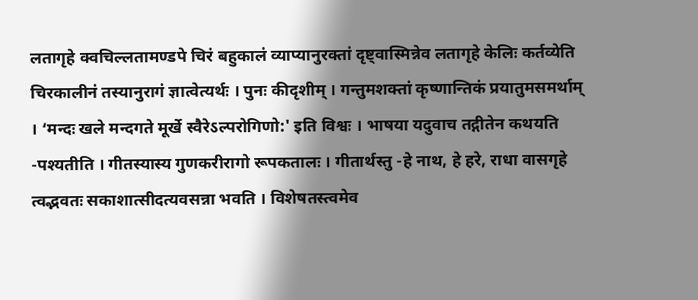लतागृहे क्वचिल्लतामण्डपे चिरं बहुकालं व्याप्यानुरक्तां दृष्ट्वास्मिन्नेव लतागृहे केलिः कर्तव्येति चिरकालीनं तस्यानुरागं ज्ञात्वेत्यर्थः । पुनः कीदृशीम् । गन्तुमशक्तां कृष्णान्तिकं प्रयातुमसमर्थाम् । ‘मन्दः खले मन्दगते मूर्खे स्वैरेऽल्परोगिणो:' इति विश्वः । भाषया यदुवाच तद्गीतेन कथयति -पश्यतीति । गीतस्यास्य गुणकरीरागो रूपकतालः । गीतार्थस्तु -हे नाथ, हे हरे, राधा वासगृहे त्वद्भवतः सकाशात्सीदत्यवसन्ना भवति । विशेषतस्त्वमेव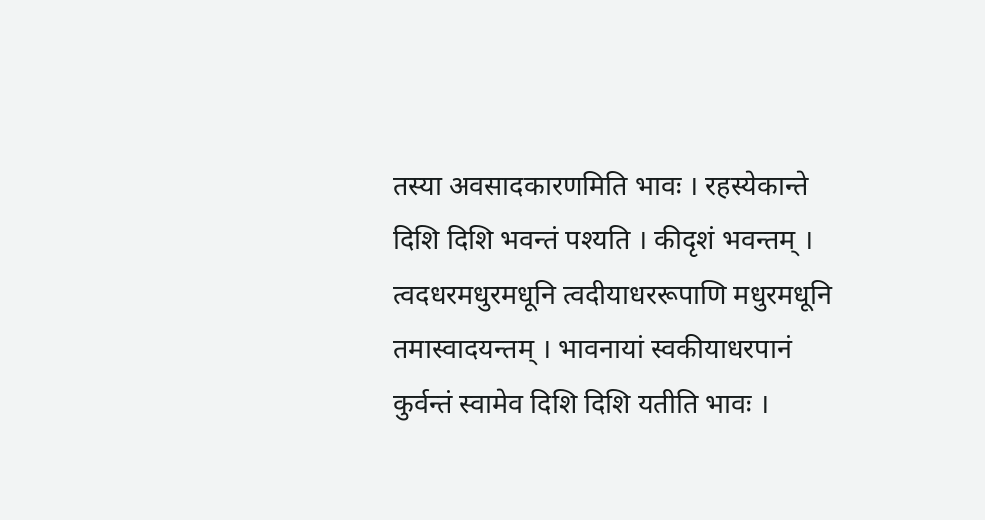तस्या अवसादकारणमिति भावः । रहस्येकान्ते दिशि दिशि भवन्तं पश्यति । कीदृशं भवन्तम् । त्वदधरमधुरमधूनि त्वदीयाधररूपाणि मधुरमधूनि तमास्वादयन्तम् । भावनायां स्वकीयाधरपानं कुर्वन्तं स्वामेव दिशि दिशि यतीति भावः ।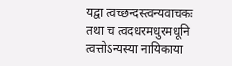यद्वा त्वच्छन्दस्त्वन्यवाचकः तथा च त्वदधरमधुरमधूनि त्वत्तोऽन्यस्या नायिकाया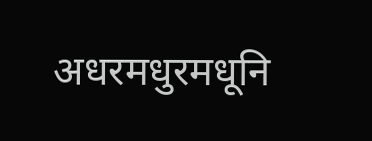अधरमधुरमधूनि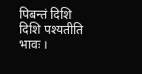पिबन्तं दिशि दिशि पश्यतीति भावः ।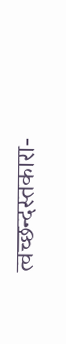त्वच्छन्दस्तकारा-